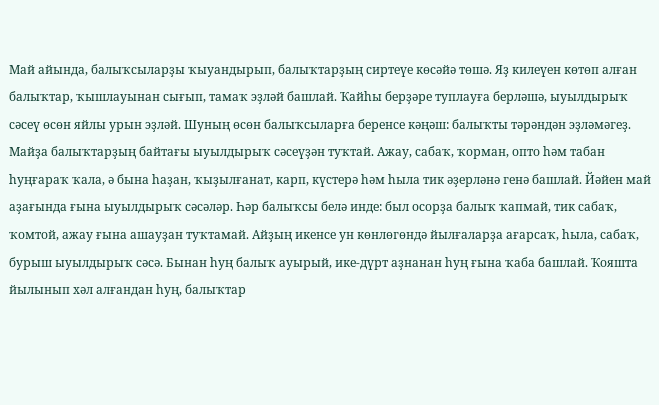Май айында, балыҡсыларҙы ҡыуандырып, балыҡтарҙың сиртеүе көсәйә төшә. Яҙ килеүен көтөп алған балыҡтар, ҡышлауынан сығып, тамаҡ эҙләй башлай. Ҡайһы берҙәре туплауға берләшә, ыуылдырыҡ сәсеү өсөн яйлы урын эҙләй. Шуның өсөн балыҡсыларға беренсе кәңәш: балыҡты тәрәндән эҙләмәгеҙ. Майҙа балыҡтарҙың байтағы ыуылдырыҡ сәсеүҙән туҡтай. Ажау, сабаҡ, ҡорман, опто һәм табан һуңғараҡ ҡала, ә бына һаҙан, ҡыҙылғанат, карп, күстерә һәм һыла тик әҙерләнә генә башлай. Йәйен май аҙағында ғына ыуылдырыҡ сәсәләр. Һәр балыҡсы белә инде: был осорҙа балыҡ ҡапмай, тик сабаҡ, ҡомтой, ажау ғына ашауҙан туҡтамай. Айҙың икенсе ун көнлөгөндә йылғаларҙа ағарсаҡ, һыла, сабаҡ, бурыш ыуылдырыҡ сәсә. Бынан һуң балыҡ ауырый, ике-дүрт аҙнанан һуң ғына ҡаба башлай. Ҡояшта йылынып хәл алғандан һуң, балыҡтар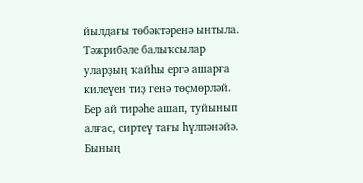йылдағы төбәктәренә ынтыла. Тәжрибәле балыҡсылар уларҙың ҡайһы ергә ашарға килеүен тиҙ генә төҫмөрләй. Бер ай тирәһе ашап, туйынып алғас, сиртеү тағы һүлпәнәйә. Бының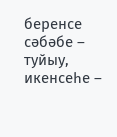беренсе сәбәбе – туйыу, икенсеһе –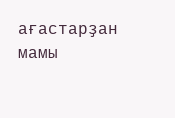ағастарҙан мамы